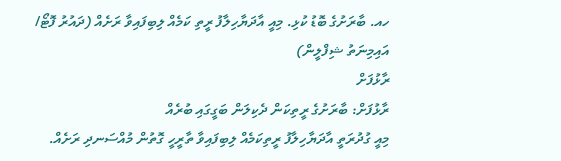ހއ. ބާރަށުގެ ބޮޑު ކުޅި. މިއީ އާދަޔާހިލާފު ރީތި ކަމެއް ލިބިފައިވާ ރަށެއް (ދައުރު ފޮޓޯ/ އައިމިނަތު ޝިފްލީން)
ރާޅުފަށް
ރާޅުފަށް: ބާރަށުގެ ރީތިކަން ދެކިލަން ބަގީގައި ބުރެއް
މިއީ ގުދުރަތީ އާދަޔާހިލާފު ރީތިކަމެއް ލިބިފައިވާ ތާރީހީ ގޮތުން މުއްސަނދި ރަށެއް.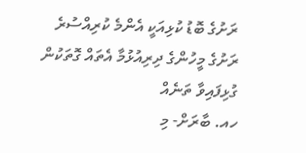ރަށުގެ ބޮޑު ކުޅިއަކީ އެންމެ ކުރިއްސުރެ ރަށުގެ މީހުންގެ ދިރިއުޅުމާ އެތައް ގޮތަކުން ގުޅިފައިވާ ތަނެއް
ހއ. ބާރަށް- މި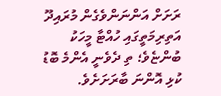ރަށަށް އަންނަންވެގެން މުރައިދޫ އަތިރިމަތީގައި ހުއްޓާ މީހަކު ބުންޏެވެ؛ ތި ދެވެނީ އެންމެ ބޮޑު ކުޅި އޮންނަ ބާރަށަށެވެ.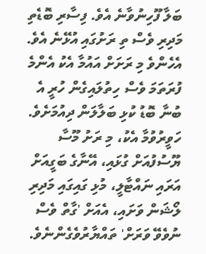ބަލާ ފޫހިނުވާނެ އެވެ. ފިސާރި ބޮޑެތި މަދިރި ވެސް ތި ރަށުގައި އުޅޭނެ އެވެ.
އެހެންވެ މި ރަށަށް އައުމާ އެކު އެންމެ ފުރަތަމަ ވެސް ހިތުލައިގެން ހުރީ އެ ބުނާ ބޮޑު ކުޅި ބަލާލަން ދިއުމަށެވެ. ހަވީރުވުމާ އެކު، މި ރަށު މޫސާ ޔޫސުފުއަށް ގުޅައި، އޭނާގެ ބަގީއަށް އަރައި ނައްޓާލީ، މުޅި ގައިގައި މަދިރި ލޯޝަން ވަށައި، އެއަށް 'ގާތް ވެސް ނުވެވޭ ވަރަށް' ތައްޔާރުވެގެންނެވެ.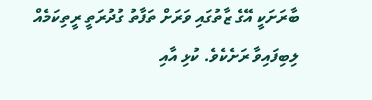ބާރަށަކީ އޭގެ ޒާތުގައި ވަރަށް ތަފާތު ގުދުރަތީ ރީތިކަމެއް ލިބިފައިވާ ރަށެކެވެ. ކުޅި އާއި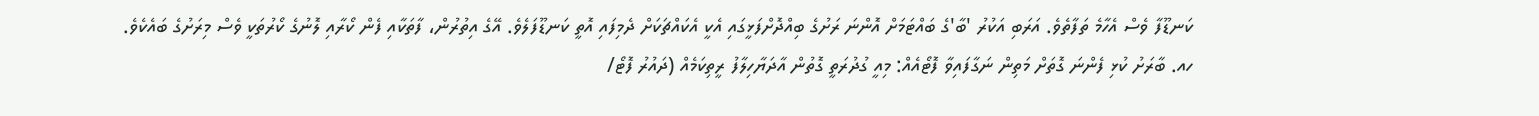ކަނޑޫފާ ވެސް އެހާމެ ތަފާތެވެ. އަރަބި އަކުރު 'ބާ'ގެ ބައްޓަމަށް އޮންނަ ރަށުގެ ބިއްދޮށްފަޅީގައި އެކީ އެކައްޗަކަށް ދެމިފައި އޮތީ ކަނޑޫފަލެވެ. އޭގެ އިތުރުން، ފާތަކާއި ފެން ކޯރާއި ލޮނުގެ ކޯރުތަކީ ވެސް މިރަށުގެ ބައެކެވެ.
ހއ. ބާރަށު ކުޅި ފެންނަ ގޮތަށް މަތިން ނަގާފައިވާ ފޮޓޯއެއް: މިއީ ގުދުރަތީ ގޮތުން އާދަޔާހިލާފު ރީތިކަމެއް (ދައުރު ފޮޓޯ/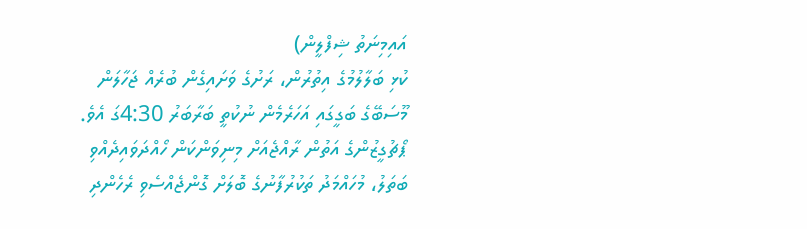އައިމިނަތު ޝިފްލީން)
ކުޅި ބަލާލުމުގެ އިތުރުން، ރަށުގެ ވަށައިގެން ބުރެއް ޖަހާލަން މޫސަބޭގެ ބަގީގައި އަހަރެމެން ނުކުތީ ބަރާބަރު 4:30ގަ އެވެ. ޕޯޗުގީޒުންގެ އަތުން ރާއްޖެއަށް މިނިވަންކަން ހޯއްދަވައިދެއްވި ބަތަލު، މުހައްމަދު ތަކުރުފާނުގެ ބޮލަށް ގޮންޖެއްސެވި ރެހެންދި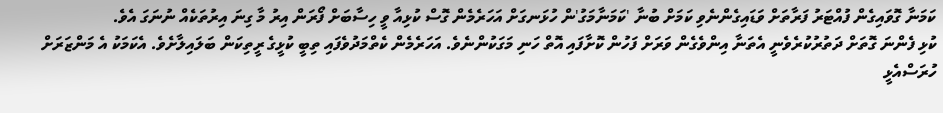ކަމަނާ ގޮވައިގެން ފުއްޓަރު ފަރާތަށް ވަޑައިގެންނެވި ކަމަށް ބުނާ 'ކަމަނާމަގު'ން ހުޅަނގަށް އަހަރެމެން ގޮސް ކުޅިއާ ވީ ހިސާބަށް ފޯރަން އިރު މާ ގިނަ އިރުތަކެއް ނުނަގަ އެވެ.
ކުޅި ފެންނަ ގޮތަށް ދަތުރުކުރެވެނީ އެތަނާ އިންވެގެން ވަރަށް ފަހުން ކޮށާފައި އޮތް ހަނި މަގަކުންނެވެ. އަހަރެމެން ކެތްމަދުވެފައި ތިބީ ކުޅީގެ ރީތިކަން ބަލައިލާށެވެ. އެކަމަކު އެ މަންޒަރަށް ހުރަސްއެޅީ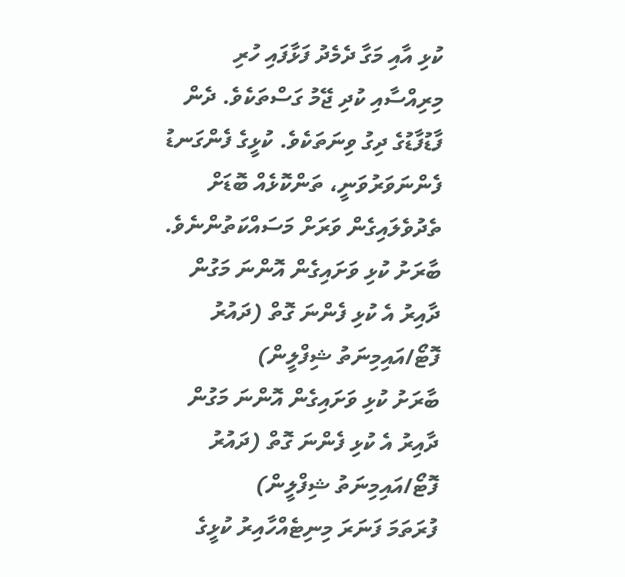ކުޅި އާއި މަގާ ދެމެދު ފަޅާފައި ހުރި މިރިއްސާއި ކުދި ޖޭމު ގަސްތަކެވެ. ދެން ފާޑުފާޑުގެ ދިގު ވިނަތަކެވެ. ކުޅީގެ ފެންގަނޑު ފެންނަވަރުވަނީ، ތަންކޮޅެއް ބޮޑަށް ތެދުވެލައިގެން ވަރަށް މަސައްކަތުންނެވެ.
ބާރަށު ކުޅި ވަށައިގެން އޮންނަ މަގުން ދާއިރު އެ ކުޅި ފެންނަ ގޮތް (ދައުރު ފޮޓޯ/އައިމިނަތު ޝިފްލީން)
ބާރަށު ކުޅި ވަށައިގެން އޮންނަ މަގުން ދާއިރު އެ ކުޅި ފެންނަ ގޮތް (ދައުރު ފޮޓޯ/އައިމިނަތު ޝިފްލީން)
ފުރަތަމަ ފަނަރަ މިނިޓެއްހާއިރު ކުޅީގެ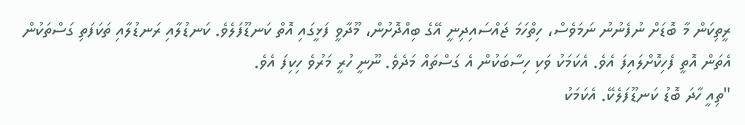ރީތިކަން މާ ބޮޑަށް ނުފެނުނު ނަމަވެސް، ހިތްހަމަ ޖައްސައިދިނީ އޭގެ ބިއްދޮށުން، މޫދާވީ ފަޅީގައި އޮތް ކަނޑޫފަލެވެ. ކަނޑުލާއި ރަނޑުލާއި ތަކަފަތި ގަސްތަކުން އެތަން އޮތީ ފެހިކޮށްލައިފަ އެވެ. އެކަމަކު ވަކި ހިސާބަކުން އެ ގަސްތައް މަދެވެ. ނޫނީ ހުރީ މަރުވެ ހިކިފަ އެވެ.
"ތިއީ ހާދަ ބޮޑު ކަނޑޫފަލެކޭ. އެކަމަކު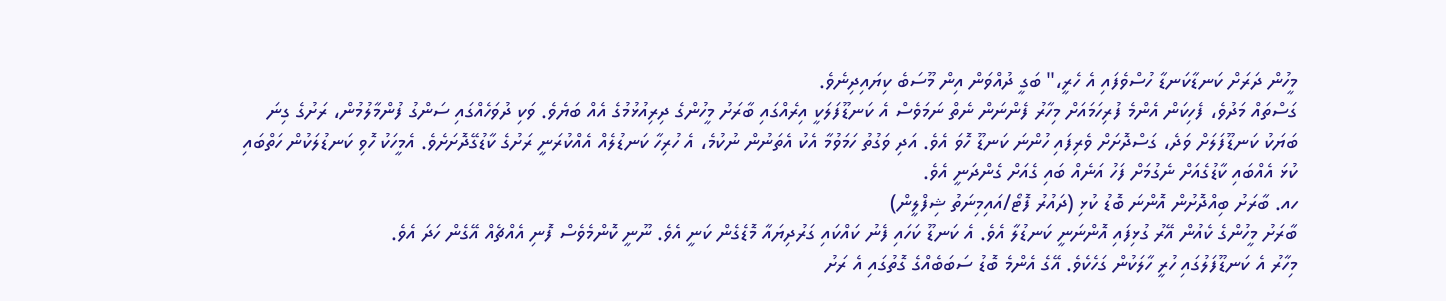މީހުން ދަރަށް ކަނޑާކަނޑާ ހުސްވެފައި އެ ހެރީ،" ބަގީ ދުއްވަން އިން މޫސަބެ ކިޔައިދިނެވެ.
ގަސްތައް މަދުވެ، ފެހިކަން އެންމެ ފުރިހަމައަށް މިހާރު ފެންނަން ނެތް ނަމަވެސް އެ ކަނޑޫފަލަކީ އިރެއްގައި ބާރަށު މީހުންގެ ދިރިއުޅުމުގެ އެއް ބަޔެވެ. ވަކި ދުވަހެއްގައި ސަންގު ފުންމާލުމުން، ރަށުގެ ގިނަ ބަޔަކު ކަނޑޫފަލަށް ވަދެ، ގަސްދޮށަށް ވެރިފައި ހުންނަ ކަނޑޫ ހޮވަ އެވެ. އަދި ވަގުތު ހަމަވުމާ އެކު އެތަނުން ނުކުމެ، އެ ހުރިހާ ކަނޑުލެއް އެއްކުރަނީ ރަށުގެ ކާޑުގޭދޮށަށެވެ. އެމީހަކު ހޮވި ކަނޑުލަކުން ހަތްބައި ކުޅަ އެއްބައި ކާޑުގެއަށް ނެގުމަށް ފަހު އަނެއް ބައި ގެއަށް ގެންދަނީ އެވެ.
ހއ. ބާރަށު ބިއްދޮށުން އޮންނަ ބޮޑު ކުޅި (ދައުރު ފޮޓޯ/އައިމިނަތު ޝިފްލީން)
ބާރަށު މީހުންގެ ކެއުން އޭރު ގުޅިފައި އޮންނަނީ ކަނޑުލާ އެވެ. އެ ކަނޑޫ ކަހައި ފެނު ކައްކައި ގަރުދިޔައާ މޮޑެގެން ކަނީ އެވެ. ނޫނީ ކޮންމެވެސް ފޮނި އެއްޗެއް އޭގެން ހަދަ އެވެ.
މިހާރު އެ ކަނޑޫފަލުގައި ހުރީ ހާލަކުން ގަހެކެވެ. އޭގެ އެންމެ ބޮޑު ސަބަބެއްގެ ގޮތުގައި އެ ރަށު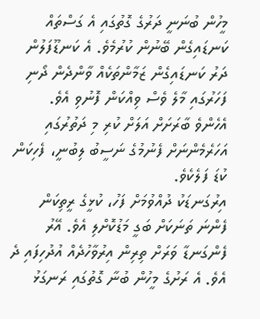މީހުން ބުނަނީ ދަރުގެ ގޮތުގައި އެ ގަސްތައް ކަނޑައިގެން ބޭނުން ކުރުމެވެ. އެ ކަނޑޫފަލުން ދަރު ކަނޑައިގެން ޒަމާންތަކެއް ވާންދެން ދޯނި ފަހަރުގައި މާލެ ވެސް ވިއްކަން ފޮނުވި އެވެ.
އެހެންވެ ބާރަށަށް އަލަށް ކުރި މި ދަތުރުގައި އަހަރެމެންނަށް ފެނުމުގެ ނަސީބު ލިބުނީ، ފެހިކަން ކުޑަ ފަލެކެވެ.
އިރުގަނޑަކު ދުއްވުމަށް ފަހު، ކުޅީގެ ރީތިކަން ފެންނަ ތަނަކަށް ބަގީ މަޑުކޮށްލި އެވެ. އޭރު ފެންގަނޑާ ވަރަށް ތިރިން އިރުވާހުދެއް އުދުހިފައި ދެ އެވެ. އެ ރަށުގެ މީހުން ބުނާ ގޮތުގައި ރަނގަޅު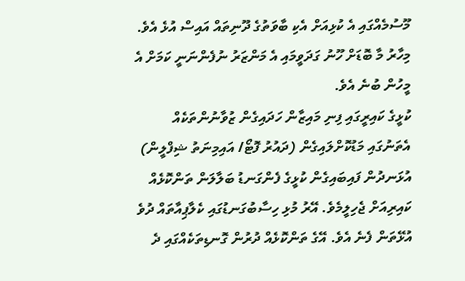މޫސުމެއްގައި އެ ކުޅިއަށް އެކި ބާވަތުގެ ދޫނިތައް އައިސް އުޅެ އެވެ. މިހާރު މާ ބޮޑަށް ހޫނު ގަދަވީމައި އެ މަންޒަރު ނުފެންނަނީ ކަމަށް އެ މީހުން ބުނެ އެވެ.
ކުޅީގެ ކައިރީގައި ފިނި މައިޒާން ހަދައިގެން ޒުވާނުންތަކެއް އެތަނުގައި މަޑުކޮށްލައިގެން (ދައުރު ފޮޓޯ/ އައިމިނަތު ޝިފްލީން)
އުޅަނދުން ފައިބައިގެން ކުޅީގެ ފެންގަނޑު ބަލާލަން ތަންކޮޅެއް ކައިރިއަށް ޖެހިލީމެވެ. އޭރު މުޅި ހިސާބުގަނޑުގައި ކެލާޕިއާތައް ދުވެ އުޅޭތަން ފެނެ އެވެ. އޭގެ ތަންކޮޅެއް ދުރުން ގޮނޑިތަކެއްގައި ދެ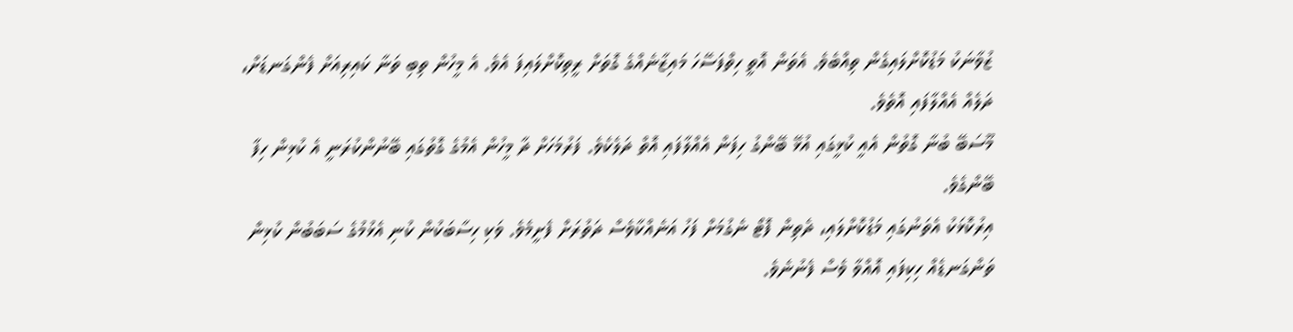ޒުވާނަކު މަޑުކޮށްލައިގެން ތިއްބެވެ. އެތަން އޮތީ ހިތްފަސޭހަ މައިޒާނެއްގެ ގޮތަށް ރީތިކޮށްލައިފަ އެވެ. އެ މީހުން ތިބި ތަނާ ކައިރިއަށް ފެންގަނޑަށް، ދަލެއް އެއްލާފައި އޮތެވެ.
މޫސަބޭ ބުނާ ގޮތުން އެއީ ކުޅީގައި އުޅޭ ބޭންގު ހިފަން އެއްލާފައި އޮތް ދަލެކެވެ. ފަރުމަހަށް ދާ މީހުން އެމުގެ ގޮތުގައި ބޭނުންކުރަނީ އެ ކުޅިން ހިފާ ބޭންގެވެ.
އިރުކޮޅަކު އެތަނުގައި މަޑުކޮށްލައި، ދެތިން ފޮޓޯ ނެގުމަށް ފަހު އަނެއްކާވެސް ދަތުރަށް ފެށީމެވެ. ވަކި ހިސާބަކުން ކުނި އެޅުމުގެ ސަބަބުން ކުޅިން ތަންގަނޑެއް ހިކިފައި އޮއްވާ ވެސް ފެނުނެވެ.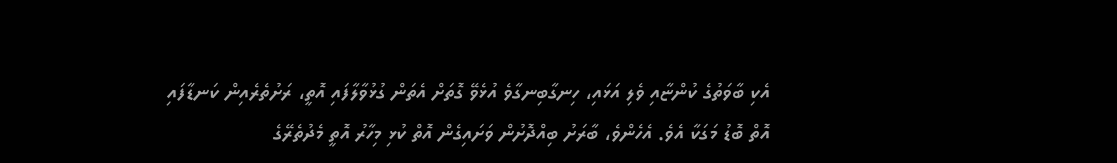އެކި ބާވަތުގެ ކުންޏާއި ވެލި އަޅައި، ހިނގާބިނގާވެ އުޅެވޭ ގޮތަށް އެތަން ގުޅުވާލާފައި އޮތީ، ރަށުތެރެއިން ކަނޑާފައި އޮތް ބޮޑު މަގަކާ އެވެ. އެހެންވެ، ބާރަށު ބިއްދޮށުން ވަށައިގެން އޮތް ކުޅި މިހާރު އޮތީ މެދުތެރޭގެ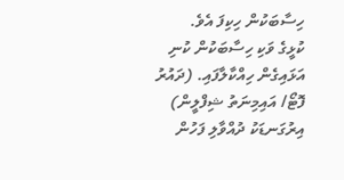ހިސާބަކުން ހިކިފަ އެވެ.
ކުޅީގެ ވަކި ހިސާބަކުން ކުނި އަޅައިގެން ހިއްކާލާފައި. (ދައުރު ފޮޓޯ/ އައިމިނަތު ޝިފްލީން)
އިރުގަނޑަކު ދުއްވާލި ފަހުން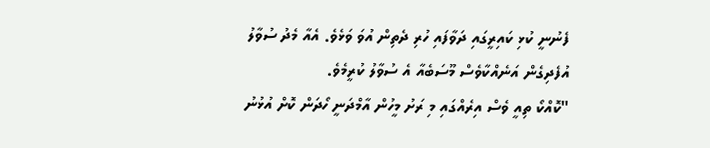ފެނުނީ ކުޅި ކައިރީގައި ދަވާފައި ހުރި ދެތިން އުވަ ވަޅެވެ. އެއާ މެދު ސުވާލު އުފެދިގެން އަނެއްކާވެސް މޫސަބެއާ އެ ސުވާލު ކުރީމެވެ.
"ކޮއްކޯ ތިއީ ވެސް އިރެއްގައި މި ރަށު މީހުން އާމްދަނީ ހޯދަން ކޮށް އުޅުނު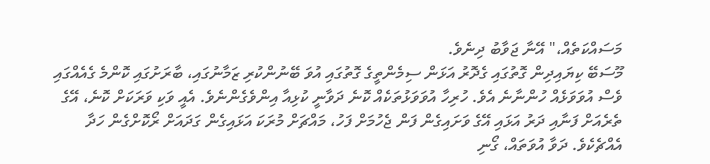މަސައްކަތެއް،" އޭނާ ޖަވާބު ދިނެވެ.
މޫސަބޭ ކިޔައިދިން ގޮތުގައި ގެދޮރު އަޅަން ސިމެންތީގެ ގޮތުގައި އުވަ ބޭނުންކުރި ޒަމާނުގައި، ބާރަށުގައި ކޮންމެ ގެއެއްގައި ވެސް އުވަވަޅެއް ހުންނާނެ އެވެ. ހުރިހާ އުވަވަޅުތަކެއް ކޮނެ ދަވާނީ ކުޅިއާ އިންވެގެންނެވެ. އެއީ ވަކި ވަރަކަށް ކޮނެ، އޭގެ ތެރެއަށް ފަނާއި ދަރު އަޅައި އޭގެ ވަށައިގެން ފަން ޖެހުމަށް ފަހު، މައްޗަށް މުރަކަ އަޅައިގެން ގަދައަށް ރޯކޮށްގެން ހަދާ އެއްޗެކެވެ. ދަވާ އުވަތައް، ގޯނި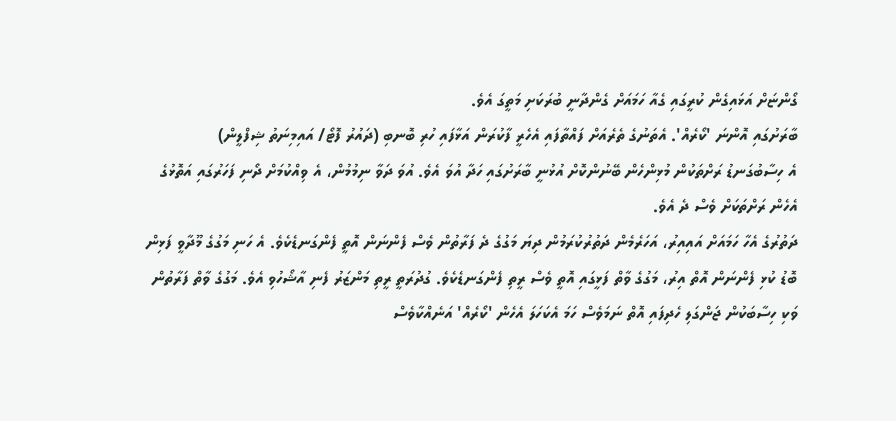ގޯންޏަށް އަޅައިގެން ކުރީގައި ގެއާ ހަމައަށް ގެންދާނީ ބުރަކަށި މަތީގަ އެވެ.
ބާރަށުގައި އޮންނަ 'ކޯރެއް'. އެތަނުގެ ތެރެއަށް ފައްތާފައި އެހެރީ ފާކުރަން އަޅާފައި ހުރި ބޮނބި (ދައުރު ފޮޓޯ/ އައިމިނަތު ޝިފްލީން)
އެ ހިސާބުގަނޑު ރަށްތަކުން މުޅިންހެން ބޭނުންކޮށް އުޅުނީ ބާރަށުގައި ހަދާ އުވަ އެވެ. އުވަ ދަވާ ނިމުމުން، އެ ވިއްކުމަށް ދޯނި ފަހަރުގައި އަތޮޅުގެ އެހެން ރަށްތަކަށް ވެސް ދެ އެވެ.
ދަތުރުގެ އެހާ ހަމައަށް އައިއިރު، އަހަރެމެން ދަތުރުކުރަމުން ދިޔަ މަގުގެ ދެ ފަރާތުން ވެސް ފެންނަން އޮތީ ފެންގަނޑެކެވެ. އެ ހަނި މަގުގެ މޫދާވީ ފަޅިން ބޮޑު ކުޅި ފެންނަން އޮތް އިރު، މަގުގެ ވާތް ފަޅީގައި އޮތީ ވެސް ރީތި ފެންގަނޑެކެވެ. ގުދުރަތީ ރީތި މަންޒަރު ފެނި އާޝޯހުވި އެވެ. މަގުގެ ވާތް ފަރާތުން ވަކި ހިސާބަކުން ޖަންގަލި ހެދިފައި އޮތް ނަމަވެސް ހަމަ އެކަހަލަ އެހެން 'ކޯރެއް' އަނެއްކާވެސް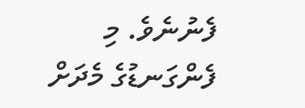ފެނުނެވެ. މި ފެންގަނޑުގެ މެދަށް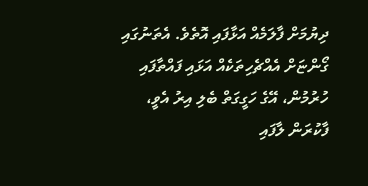ދިޔުމަށް ފާލަމެއް އަޅާފައި އޮތެވެ. އެތަނުގައި ގޯންޏަށް އެއްޗެހިތަކެއް އަޅައި ފައްތާފައި ހުރުމުން، އޭގެ ހަގީގަތް ބެލި އިރު އެވީ، ފާކުރަން ލާފައި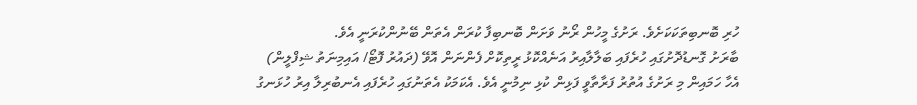ހުރި ބޮނބިތަކަކަށެވެ. ރަށުގެ މީހުން ރޯނު ވަށަން ބޮނބިފާ ކުރަން އެތަން ބޭނުންކުރަނީ އެވެ.
ބާރަށު ގޮނޑުދޮށުގައި ހުރެފައި ބަލާލާއިރު އަނެއްކޮޅު ރީތިކޮށް ފެންނަން އޮވޭ (ދައުރު ފޮޓޯ/ އައިމިނަތު ޝިފްލީން)
އެހާ ހަމައިން މި ރަށުގެ އުތުރު ފަރާތާވީ ފަޅިން ކުޅި ނިމުނީ އެވެ. އެކަމަކު އެތަނުގައި ހުރެފައި އެނބުރިލާ އިރު ހުޅަނގު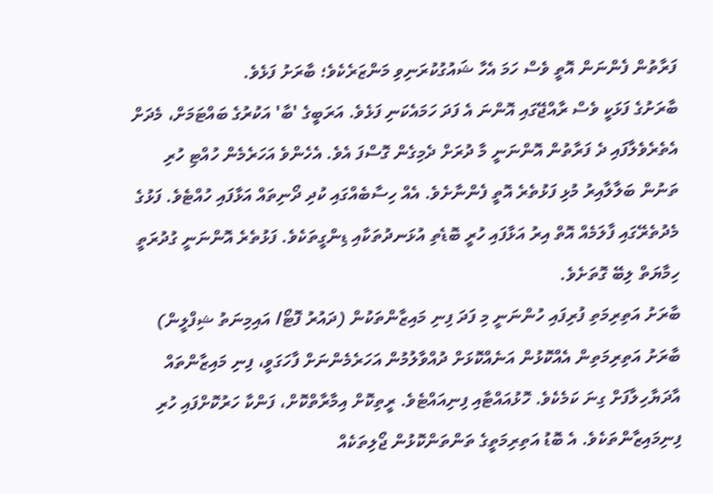ފަރާތުން ފެންނަން އޮތީ ވެސް ހަމަ އެހާ ޝައުގުކުރަނިވި މަންޒަރެކެވެ؛ ބާރަށު ފަޅެވެ.
ބާރަށުގެ ފަޅަކީ ވެސް ރާއްޖޭގައި އޮންނަ އެ ފަދަ ހަމައެކަނި ފަޅެވެ. އަރަބީގެ 'ބާ' އަކުރުގެ ބައްޓަމަށް، މެދަށް އެތެރެވެލާފައި ދެ ފަރާތުން އޮންނަނީ މާ ދުރަށް ދެމިގެން ގޮސްފަ އެވެ. އެހެންވެ އަހަރެމެން ހުއްޓި ހުރި ތަނުން ބަލާލާއިރު މުޅި ފަޅުތެރެ އޮތީ ފެންނާށެވެ. އެއް ހިސާބެއްގައި ކުދި ދޯނިތައް އަޅާފައި ހުއްޓެވެ. ފަޅުގެ މެދުތެރޭގައި ފާލަމެއް އޮތް އިރު އަޅާފައި ހުރީ ބޮޑެތި އުޅަނދުތަކާއި ޑިންގީތަކެވެ. ފަޅުތެރެ އޮންނަނީ ގުދުރަތީ ހިމާޔަތް ލިބޭ ގޮތަށެވެ.
ބާރަށު އަތިރިމަތި ފުރިފައި ހުންނަނީ މި ފަދަ ފިނި މައިޒާންތަކުން (ދައުރު ފޮޓޯ/ އައިމިނަތު ޝިފްލީން)
ބާރަށު އަތިރިމަތިން އެއްކޮޅުން އަނެއްކޮޅަށް ދުއްވާލުމުން އަހަރެމެންނަށް ފާހަގަވީ، ފިނި މައިޒާންތައް އާދަޔާހިލާފަށް ގިނަ ކަމެކެވެ. ހޮޅުއައްޓާއި ފިނިއައްޓެވެ. ރީތިކޮށް އިމާރާތްކޮށް، ފަންކާ ހަރުކޮށްފައި ހުރި ފިނިމައިޒާންތަކެވެ. އެ ބޮޑު އަތިރިމަތީގެ ތަންތަންކޮޅުން ޖޯލިތަކެއް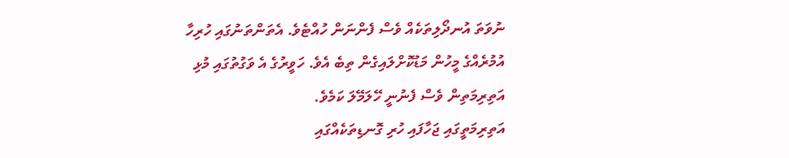ނުވަތަ އުނދޯލިތަކެއް ވެސް ފެންނަން ހުއްޓެވެ. އެތަންތަނުގައި ހުރިހާ އުމުރެއްގެ މީހުން މަޑުކޮށްލައިގެން ތިބެ އެވެ. ހަވީރުގެ އެ ވަގުތުގައި މުޅި އަތިރިމަތިން ވެސް ފެނުނީ ހޭލަމޭލަ ކަމެވެ.
އަތިރިމަތީގައި ޖަހާފައި ހުރި ގޮނޑިތަކެއްގައި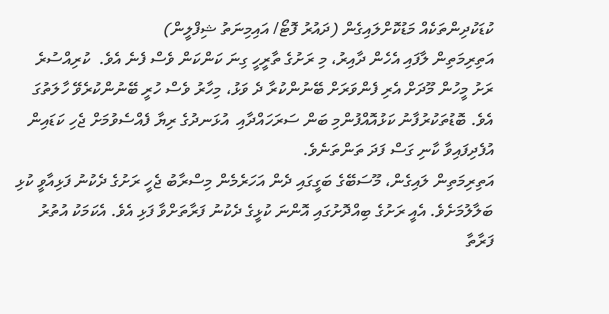ކުޑަކުދިންތަކެއް މަޑުކޮށްލައިގެން (ދައުރު ފޮޓޯ/ އައިމިނަތު ޝިފްލީން)
އަތިރިމަތިން ލާފައި އެހެން ދާއިރު، މި ރަށުގެ ތާރީހީ ގިނަ ކަންކަން ވެސް ފެނެ އެވެ.  ކުރިއްސުރެ ރަށު މީހުން މޫދަށް އެރި ފެންވަރަށް ބޭނުންކުރާ ދެ ވަޅު، މިހާރު ވެސް ހުރީ ބޭނުންކުރެވޭ ހާލަތުގަ އެވެ. ބޮޑުތަކުރުފާނު ކަޅުއޮއްފުންމި ބަން ސަރަހައްދާއި  އުޅަނދުގެ ރިޔާ ފެއްސެވުމަށް ޖެހި ކަޑައިން އުފެދިފައިވާ ކާނި ގަސް ފަދަ ތަންތަނެވެ.
އަތިރިމަތިން ލައިގެން، މޫސަބޭގެ ބަގީގައި ދެން އަހަރެމެން މިސްރާބު ޖެހީ ރަށުގެ ދެކުނު ފަޅިއާވީ ކުޅި ބަލާލުމަށެވެ. އެއީ ރަށުގެ ބިއްދޮށުގައި އޮންނަ ކުޅީގެ ދެކުނު ފަރާތަށްވާ ފަޅި އެވެ. އެކަމަކު އުތުރު ފަރާތާ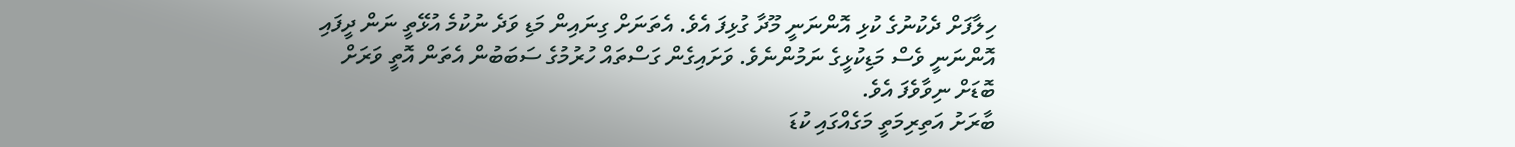ހިލާފަށް ދެކުނުގެ ކުޅި އޮންނަނީ މޫދާ ގުޅިފަ އެވެ. އެތަނަށް ގިނައިން މަޑި ވަދެ ނުކުމެ އުޅޭތީ ނަން ދީފައި އޮންނަނީ ވެސް މަޑިކުޅީގެ ނަމުންނެވެ. ވަށައިގެން ގަސްތައް ހުރުމުގެ ސަބަބުން އެތަން އޮތީ ވަރަށް ބޮޑަށް ނިވާވެފަ އެވެ.
ބާރަށު އަތިރިމަތީ މަގެއްގައި ކުޑަ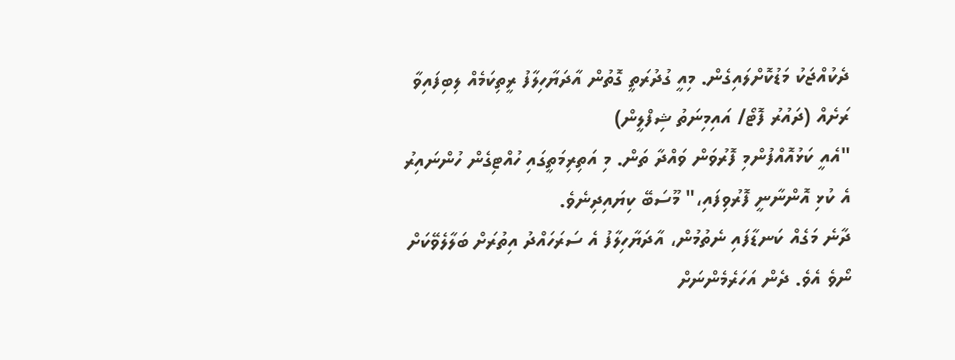ދެކުއްޖަކު މަޑުކޮށްލައިގެން. މިއީ ގުދުރަތީ ގޮތުން އާދަޔާހިލާފު ރީތިކަމެއް ލިބިފައިވާ ރަށެއް (ދައުރު ފޮޓޯ/ އައިމިނަތު ޝިފްލީން)
"އެއީ ކަޅުއޮއްފުންމި ފޮރުވަން ވައްދާ ތަން. މި އަތިރިމަތީގައި ހުއްޓިގެން ހުންނައިރު އެ ކުޅި އޮންނާނީ ފޮރުވިފައި،" މޫސަބޭ ކިޔައިދިނެވެ.
ދާނެ މަގެއް ކަނޑާފައި ނެތުމުން، އާދަޔާހިލާފު އެ ސަރަހައްދު އިތުރަށް ބަލާލެވޭކަށް ނޯވެ އެވެ. ދެން އަހަރެމެންނަށް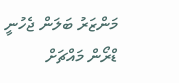މަންޒަރު ބަލަން ޖެހުނީ ޑްރޯން މައްޗަށް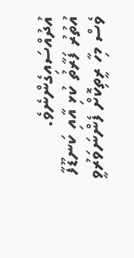އުދުއްސައިގެންނެވެ.
އުތުރު ފަރާތު ކުޅި އާއި ކަނޑޫފާ ވެސް މިހާ ރީތިކޮށް ފެންނަވަރުވީ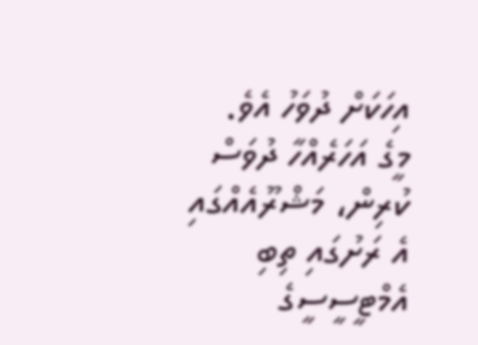އިހަކަށް ދުވަހު އެވެ. މީގެ އަހަރެއްހާ ދުވަސް ކުރިން، މަޝްރޫއެއްގައި އެ ރަށުގައި ތިބި އެމްޓީސީސީގެ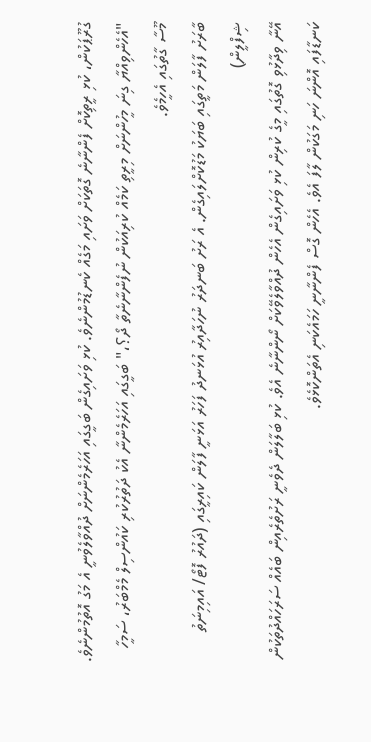ގުރޫޕަކުން، ކުޅި ރީތިކޮށް ފެންނާނެ ގޮތަކަށް ވަށައި މަގެއް ކެނޑުމުންނެވެ. ކުޅި ވަށައިގެން ބަގީގައި އަހަރެމެންނަށް ދުއްވާލެވުނީ އެ މަގު އޮތުމުންނެވެ.
"އެހެންވިއްޔާ ގިނަ މީހުންނަށް މިރީތި ކަމެއް ކުރިއަކުން ނުފެންނާނެތާ ދޯ؟،" ބަގީގައި އަހަރެމެންނާ އެކު ދަތުރުކުރި ކައުންސިލް މެމްބަރު، ސަމީހާ މޫސާ ގާތުގައި އެހީމެވެ.
ބާރަށު ފާލަން މަތީގައި ބަޔަކު މަޑުކޮށްލައިގެން. އެ ރަށު ބަނދަރު ނުހަދާއިރު އުޅަނދު ފަހަރު އަޅަނީ ފާލަން ކައިރީގައި (ދައުރު ފޮޓޯ/ އައިމިނަތު ޝިފްލީން)
އޭނާ ވިދާޅުވި ގޮތުގައި މީގެ ކުރިން ކުޅި ވަށައިގެން އެހެން ދުއްވާލެވޭކަށް ނޯންނާނެ އެވެ. ކުޅި ބަލާލަން ދެވެނީ ރަށުތެރެއިން ބައެއް ސަރަހައްދުތަކުން ކަނޑާފައި އޮންނަ ހަނި މަގަކުން ލާފަ އެވެ. އެހެން ގޮސް ފެންނާނީ ހަމައެކަނި އެތަންކޮޅެވެ.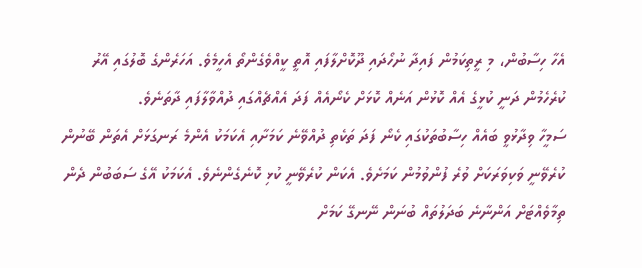އެހާ ހިސާބުން، މި ރީތިކަމުން ފައިދާ ނުހޯދައި ދޫކޮށްލާފައި އޮތީ ކީއްވެގެންތޯ އެހީމެވެ. އަހަރެންގެ ބޮލުގައި އޭރު ކުރެހެމުން ދަނީ ކުޅީގެ އެއް ކޮޅުން އަނެއް ކޮޅަށް ކެނޯއެއް ފަދަ އެއްޗެއްގައި ދުއްވާލާފައި ދާތަނެވެ.
ސަމީހާ ވިދާޅުވީ ބައެއް ހިސާބުތަކުގައި ކެނޯ ފަދަ ތަކެތި ދުއްވޭނެ ކަމަށާއި އެކަމަކު އެންމެ ރަނގަޅަށް އެތަން ބޭނުން ކުރެވޭނީ ވަކިވަރަކަށް ވުރެ ފުންވުމުން ކަމަށެވެ. އެކަން ކުރެވޭނީ ކުޅި ކޮނެގެންނެވެ. އެކަމަކު އޭގެ ސަބަބުން ދެން ތިމާވެއްޓަށް އަންނާނެ ބަދަލުތައް ބުނަން ނޭނގޭ ކަމަށް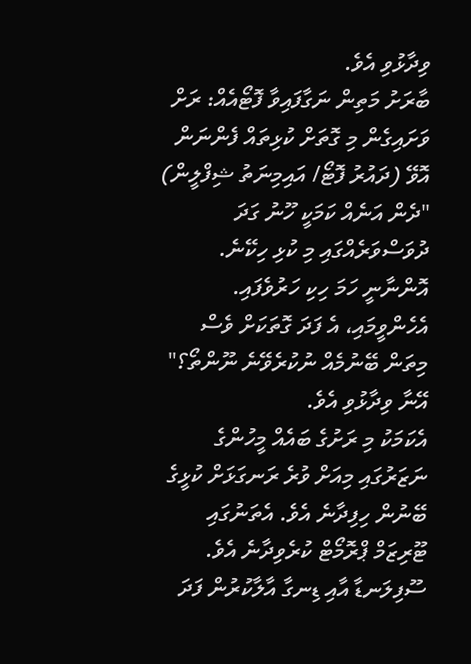ވިދާޅުވި އެވެ.
ބާރަށު މަތިން ނަގާފައިވާ ފޮޓޯއެއް: ރަށް ވަށައިގެން މި ގޮތަށް ކުޅިތައް ފެންނަން އޮވޭ (ދައުރު ފޮޓޯ/ އައިމިނަތު ޝިފްލީން)
"ދެން އަނެއް ކަމަކީ ހޫނު ގަދަ ދުވަސްވަރެއްގައި މި ކުޅި ހިކޭނެ. އޮންނާނީ ހަމަ ހިކި ހަރުވެފައި. އެހެންވީމައި، އެ ފަދަ ގޮތަކަށް ވެސް މިތަން ބޭނުމެއް ނުކުރެވޭނެ ނޫންތޯ؟" އޭނާ ވިދާޅުވި އެވެ.
އެކަމަކު މި ރަށުގެ ބައެއް މީހުންގެ ނަޒަރުގައި މިއަށް ވުރެ ރަނގަޅަށް ކުޅީގެ ބޭނުން ހިފިދާނެ އެވެ. އެތަނުގައި ޓޫރިޒަމް ޕްރޮމޯޓް ކުރެވިދާނެ އެވެ. ސޫފިލަނޑާ އާއި ޑިނގާ އާލާކުރުން ފަދަ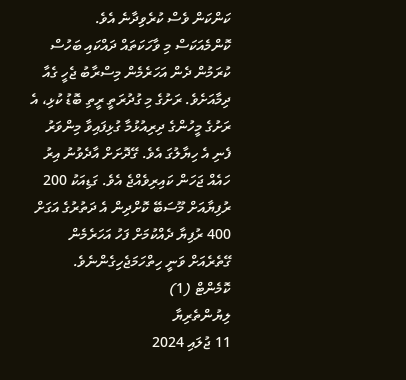ކަންކަން ވެސް ކުރެވިދާނެ އެވެ.
ކޮންމެއަކަސް މި ވާހަކަތައް ދައްކައި ބަހުސް ކުރަމުން ދެން އަހަރެމެން މިސްރާބު ޖެހީ ގެއާ ދިމާއަށެވެ. ރަށުގެ މި ގުދުރަތީ ރީތި ބޮޑު ކުޅި، އެ ރަށުގެ މީހުންގެ ދިރިއުޅުމާ ގުޅިފައިވާ މިންވަރު ފެނި އެ ހިޔާލުގަ އެވެ. ގޭދޮށަށް އާދެވުނު އިރު ހައެއް ޖަހަން ކައިރިވެއްޖެ އެވެ. ގަޑިއަކު 200 ރުފިޔާއަށް މޫސަބޭ ކޮށްދިން އެ ދަތުރުގެ އަގަށް 400 ރުފިޔާ ދެއްކުމަށް ފަހު އަހަރެމެން ގޭތެރެއަށް ވަނީ ހިތްހަމަޖެހިގެންނެވެ.
ކޮމެންޓް (1)
ލިޔުންތެރިޔާ
11 ޖުލައި 2024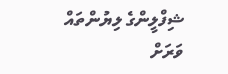ޝިފްލީންގެ ލިޔުންތައް ވަރަށް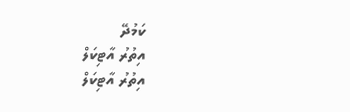ކަމުދޭ
އިތުރު އާޓިކަލް
އިތުރު އާޓިކަލް